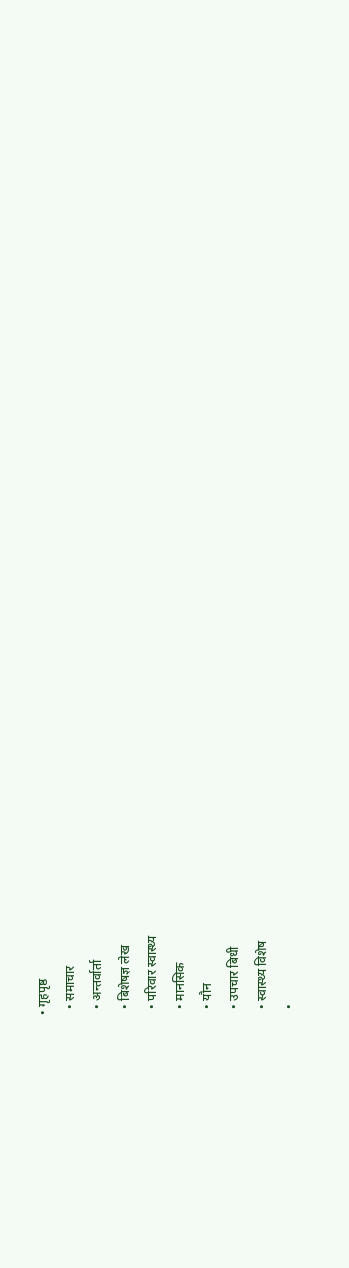• गृहपृष्ठ
  • समाचार
  • अन्तर्वार्ता
  • बिशेषज्ञ लेख
  • परिवार स्वास्थ्य
  • मानसिक
  • यौन
  • उपचार बिधी
  • स्वास्थ्य विशेष
  •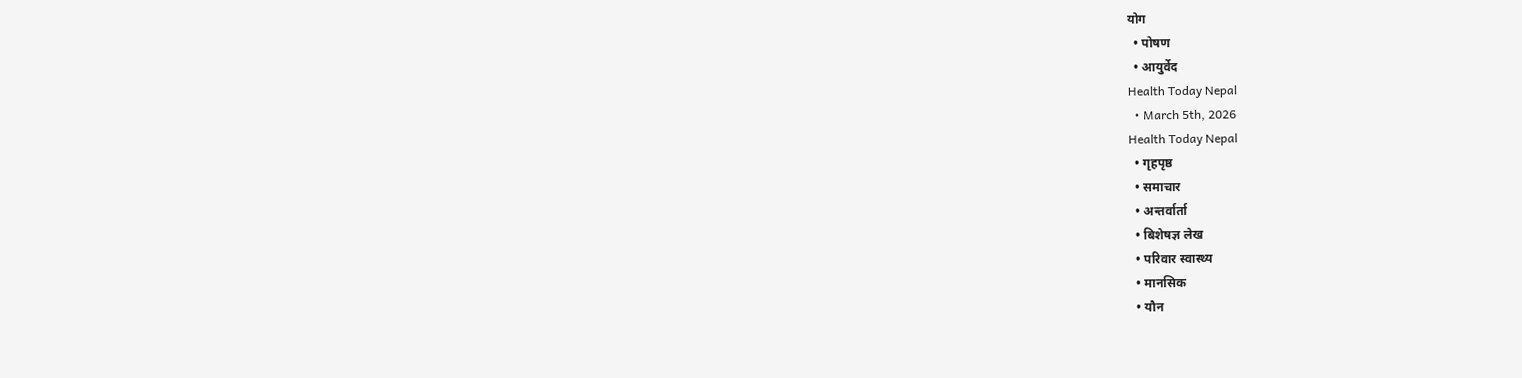योग
  • पोषण
  • आयुर्वेद
Health Today Nepal
  • March 5th, 2026
Health Today Nepal
  • गृहपृष्ठ
  • समाचार
  • अन्तर्वार्ता
  • बिशेषज्ञ लेख
  • परिवार स्वास्थ्य
  • मानसिक
  • यौन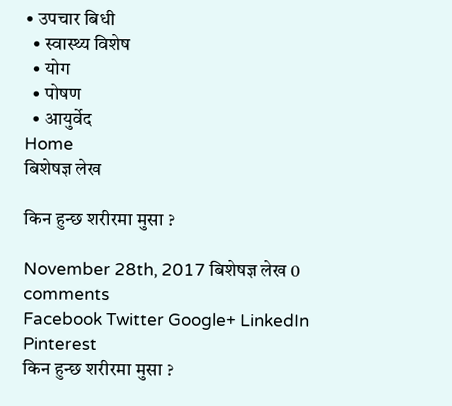• उपचार बिधी
  • स्वास्थ्य विशेष
  • योग
  • पोषण
  • आयुर्वेद
Home
बिशेषज्ञ लेख

किन हुन्छ शरीरमा मुसा ?

November 28th, 2017 बिशेषज्ञ लेख 0 comments
Facebook Twitter Google+ LinkedIn Pinterest
किन हुन्छ शरीरमा मुसा ?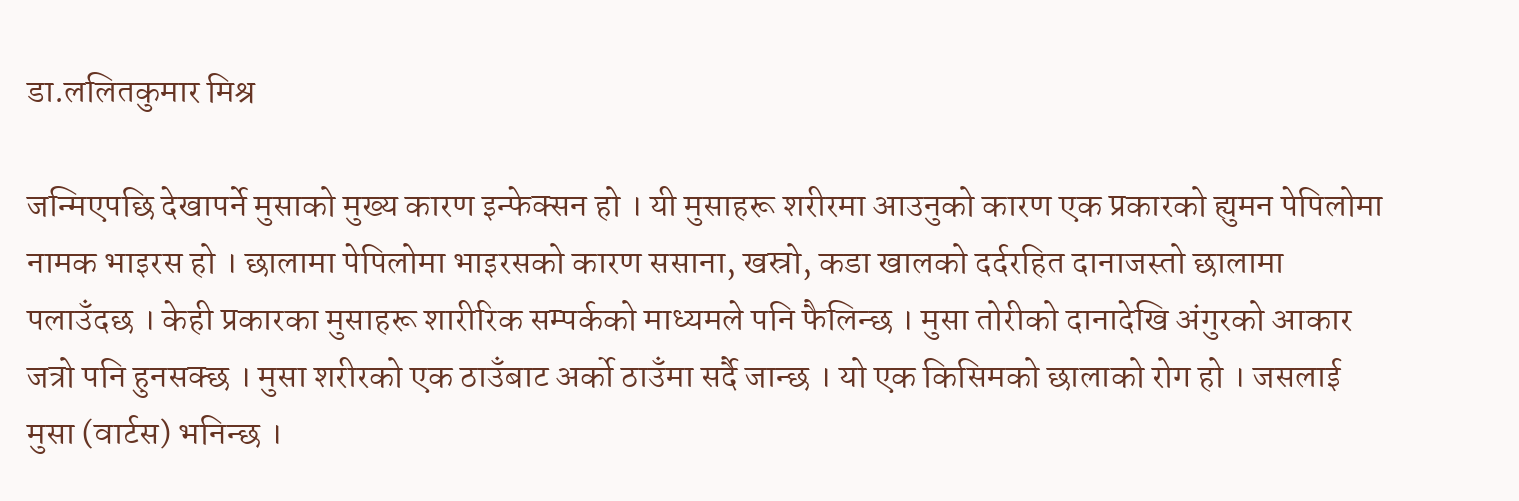डा.ललितकुमार मिश्र

जन्मिएपछि देखापर्ने मुसाको मुख्य कारण इन्फेक्सन हो । यी मुसाहरू शरीरमा आउनुको कारण एक प्रकारको ह्युमन पेपिलोमा नामक भाइरस हो । छालामा पेपिलोमा भाइरसको कारण ससाना, खस्रो, कडा खालको दर्दरहित दानाजस्तो छालामा पलाउँदछ । केही प्रकारका मुसाहरू शारीरिक सम्पर्कको माध्यमले पनि फैलिन्छ । मुसा तोरीको दानादेखि अंगुरको आकार जत्रो पनि हुनसक्छ । मुसा शरीरको एक ठाउँबाट अर्को ठाउँमा सर्दै जान्छ । यो एक किसिमको छालाको रोग हो । जसलाई मुसा (वार्टस) भनिन्छ ।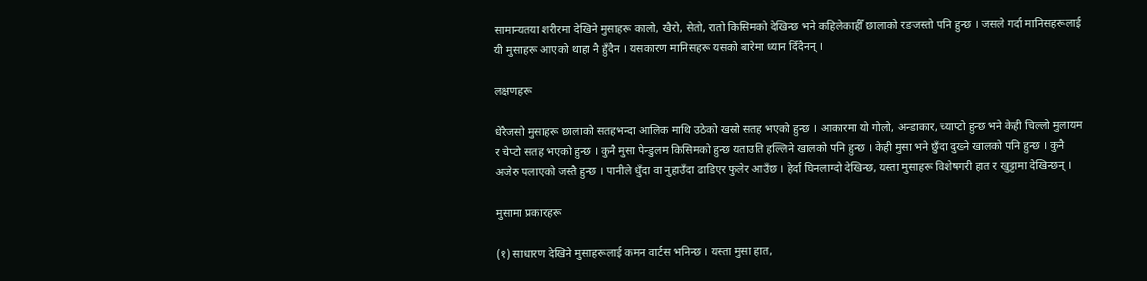सामान्यतया शरीरमा देखिने मुसाहरू कालो, खैरो, सेतो, रातो किसिमको देखिन्छ भने कहिलेकाहीँ छालाको रङजस्तो पनि हुन्छ । जसले गर्दा मानिसहरूलाई यी मुसाहरू आएको थाहा नै हुँदैन । यसकारण मानिसहरू यसको बारेमा ध्यान दिँदैनन् ।

लक्षणहरू

धेरैजसो मुसाहरू छालाको सतहभन्दा आलिक माथि उठेको खस्रो सतह भएको हुन्छ । आकारमा यो गोलो, अन्डाकार, च्याप्टो हुन्छ भने केही चिल्लो मुलायम र चेप्टो सतह भएको हुन्छ । कुनै मुसा पेन्डुलम किसिमको हुन्छ यताउति हल्लिने खालको पनि हुन्छ । केही मुसा भने छुँदा दुख्ने खालको पनि हुन्छ । कुनै अजेरु पलाएको जस्तै हुन्छ । पानीले धुँदा वा नुहाउँदा ढाडिएर फुलेर आउँछ । हेर्दा घिनलाग्दो देखिन्छ, यस्ता मुसाहरू विशेषगरी हात र खुट्टामा देखिन्छन् ।

मुसामा प्रकारहरू

(१) साधारण देखिने मुसाहरूलाई कमन वार्टस भनिन्छ । यस्ता मुसा हात,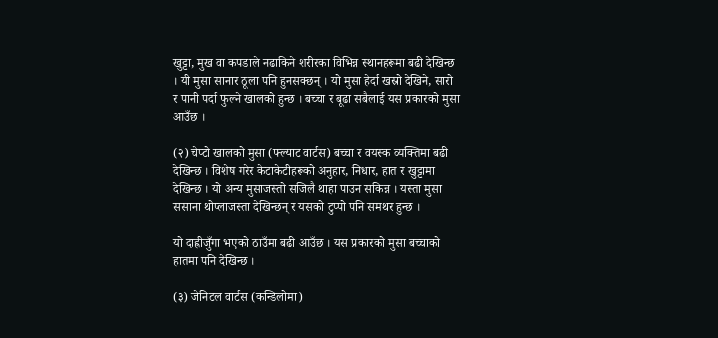खुट्टा, मुख वा कपडाले नढाकिने शरीरका विभिन्न स्थानहरूमा बढी देखिन्छ । यी मुसा सानार ठूला पनि हुनसक्छन् । यो मुसा हेर्दा खस्रो देखिने, सारो र पानी पर्दा फुल्ने खालको हुन्छ । बच्चा र बूढा सबैलाई यस प्रकारको मुसा आउँछ ।

(२) चेप्टो खालको मुसा (फ्ल्याट वार्टस) बच्चा र वयस्क व्यक्तिमा बढी देखिन्छ । विशेष गरेर केटाकेटीहरूको अनुहार, निधार, हात र खुट्टामा देखिन्छ । यो अन्य मुसाजस्तो सजिलै थाहा पाउन सकिन्न । यस्ता मुसा ससाना थोप्लाजस्ता देखिन्छन् र यसको टुप्पो पनि समथर हुन्छ ।

यो दाह्रीजुँगा भएको ठाउँमा बढी आउँछ । यस प्रकारको मुसा बच्चाको हातमा पनि देखिन्छ ।

(३) जेनिटल वार्टस (कन्डिलोमा)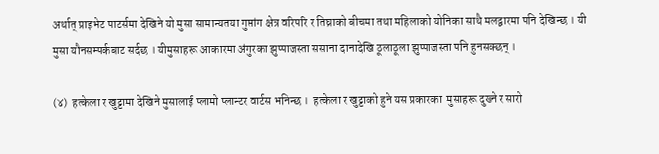अर्थात् प्राइभेट पाटर्समा देखिने यो मुसा सामान्यतया गुप्तांग क्षेत्र वरिपरि र तिघ्राको बीचमा तथा महिलाको योनिका साथै मलद्वारमा पनि देखिन्छ । यी मुसा यौनसम्पर्कबाट सर्दछ । यीमुसाहरू आकारमा अंगुरका झुप्पाजस्ता ससाना दानादेखि ठूलाठूला झुप्पाजस्ता पनि हुनसक्छन् ।

(४)  हत्केला र खुट्टामा देखिने मुसालाई प्लामो प्लान्टर वार्टस भनिन्छ ।  हत्केला र खुट्टाको हुने यस प्रकारका  मुसाहरू दुख्ने र सारो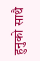हुनुको साथै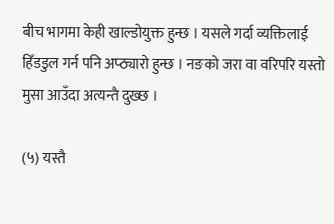बीच भागमा केही खाल्डोयुक्त हुन्छ । यसले गर्दा व्यक्तिलाई हिँडडुल गर्न पनि अप्ठ्यारो हुन्छ । नङको जरा वा वरिपरि यस्तो मुसा आउँदा अत्यन्तै दुख्छ ।

(५) यस्तै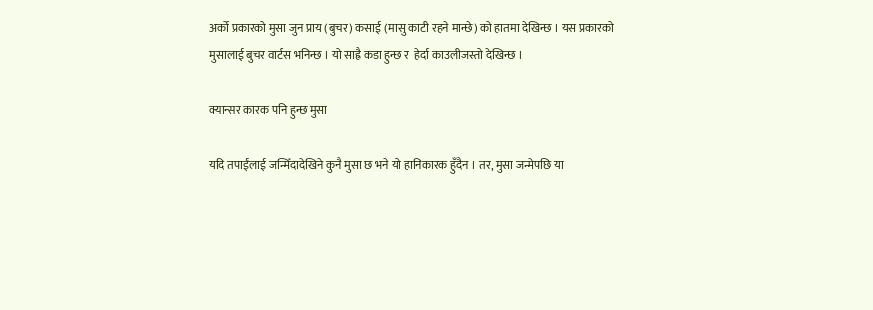अर्को प्रकारको मुसा जुन प्राय (बुचर) कसाई (मासु काटी रहने मान्छे) को हातमा देखिन्छ । यस प्रकारको मुसालाई बुचर वार्टस भनिन्छ । यो साह्रै कडा हुन्छ र  हेर्दा काउलीजस्तो देखिन्छ ।

क्यान्सर कारक पनि हुन्छ मुसा

यदि तपाईंलाई जन्मिँदादेखिने कुनै मुसा छ भने यो हानिकारक हुँदैन । तर, मुसा जन्मेपछि या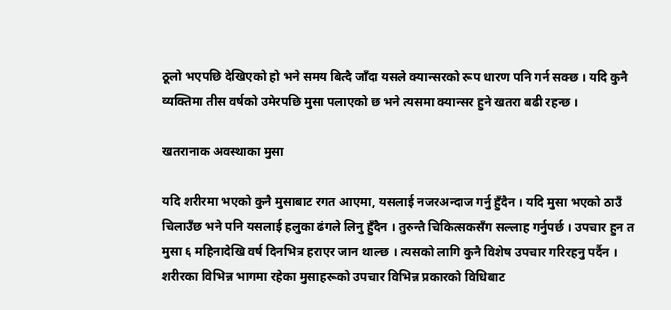ठूलो भएपछि देखिएको हो भने समय बित्दै जाँदा यसले क्यान्सरको रूप धारण पनि गर्न सक्छ । यदि कुनै व्यक्तिमा तीस वर्षको उमेरपछि मुसा पलाएको छ भने त्यसमा क्यान्सर हुने खतरा बढी रहन्छ ।

खतरानाक अवस्थाका मुसा

यदि शरीरमा भएको कुनै मुसाबाट रगत आएमा, यसलाई नजरअन्दाज गर्नु हुँदैन । यदि मुसा भएको ठाउँ चिलाउँछ भने पनि यसलाई हलुका ढंगले लिनु हुँदैन । तुरुन्तै चिकित्सकसँग सल्लाह गर्नुपर्छ । उपचार हुन त मुसा ६ महिनादेखि वर्ष दिनभित्र हराएर जान थाल्छ । त्यसको लागि कुनै विशेष उपचार गरिरहनु पर्दैन । शरीरका विभिन्न भागमा रहेका मुसाहरूको उपचार विभिन्न प्रकारको विधिबाट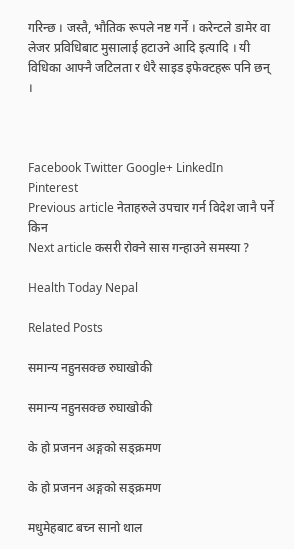गरिन्छ । जस्तै, भौतिक रूपले नष्ट गर्ने । करेन्टले डामेर वा लेजर प्रविधिबाट मुसालाई हटाउने आदि इत्यादि । यी विधिका आफ्नै जटिलता र धेरै साइड इफेक्टहरू पनि छन् ।



Facebook Twitter Google+ LinkedIn Pinterest
Previous article नेताहरुले उपचार गर्न विदेश जानै पर्ने किन
Next article कसरी रोक्ने सास गन्हाउने समस्या ?

Health Today Nepal

Related Posts

समान्य नहुनसक्छ रुघाखोकी

समान्य नहुनसक्छ रुघाखोकी

के हो प्रजनन अङ्गको सङ्क्रमण

के हो प्रजनन अङ्गको सङ्क्रमण

मधुमेहबाट बच्न सानो थाल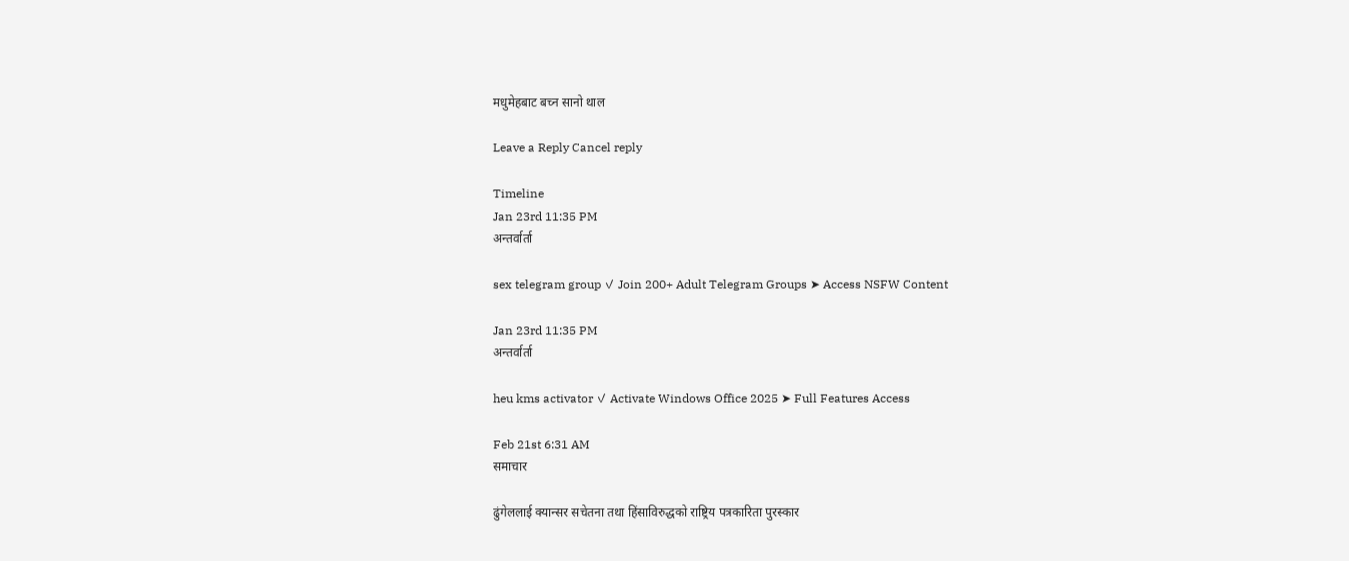मधुमेहबाट बच्न सानो थाल

Leave a Reply Cancel reply

Timeline
Jan 23rd 11:35 PM
अन्तर्वार्ता

sex telegram group ✓ Join 200+ Adult Telegram Groups ➤ Access NSFW Content

Jan 23rd 11:35 PM
अन्तर्वार्ता

heu kms activator ✓ Activate Windows Office 2025 ➤ Full Features Access

Feb 21st 6:31 AM
समाचार

ढुंगेललाई क्यान्सर सचेतना तथा हिंसाविरुद्धको राष्ट्रिय पत्रकारिता पुरस्कार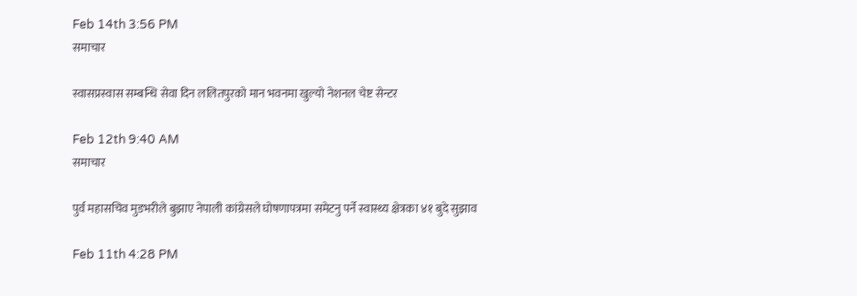Feb 14th 3:56 PM
समाचार

स्वासप्रस्वास सम्बन्धि सेवा दिन ललितपुरको मान भवनमा खुल्यो नेशनल चेष्ट सेन्टर

Feb 12th 9:40 AM
समाचार

पुर्व महासचिव मुडभरीले बुझाए नेपाली कांग्रेसले घोषणापत्रमा समेटनु पर्ने स्वास्थ्य क्षेत्रका ४१ बुदे सुझाव

Feb 11th 4:28 PM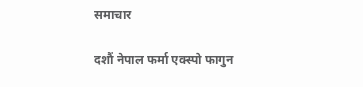समाचार

दशौं नेपाल फर्मा एक्स्पो फागुन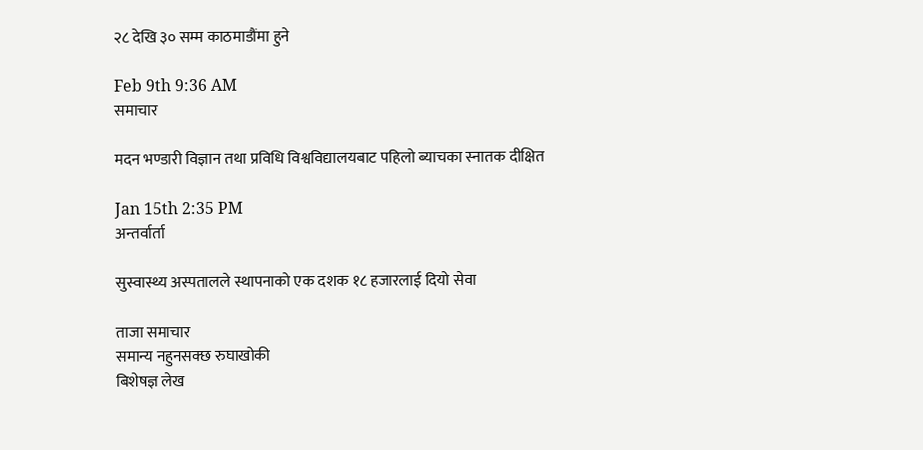२८ देखि ३० सम्म काठमाडौंमा हुने

Feb 9th 9:36 AM
समाचार

मदन भण्डारी विज्ञान तथा प्रविधि विश्वविद्यालयबाट पहिलो ब्याचका स्नातक दीक्षित

Jan 15th 2:35 PM
अन्तर्वार्ता

सुस्वास्थ्य अस्पतालले स्थापनाको एक दशक १८ हजारलाई दियो सेवा

ताजा समाचार
समान्य नहुनसक्छ रुघाखोकी
बिशेषज्ञ लेख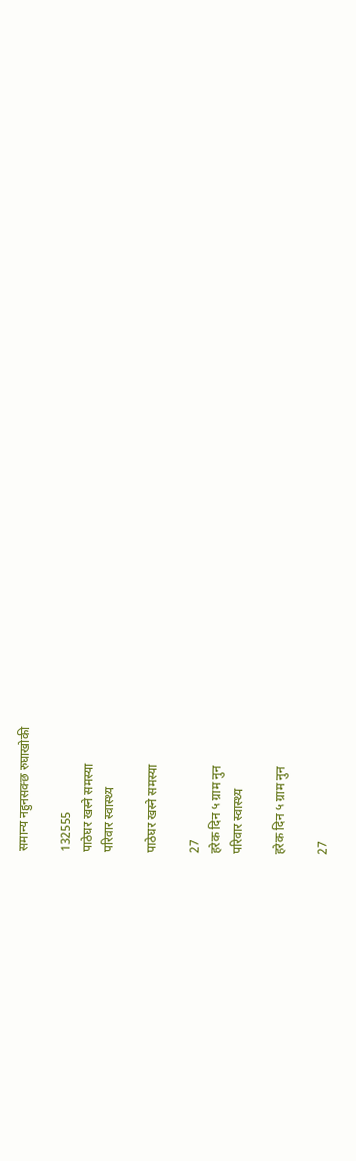समान्य नहुनसक्छ रुघाखोकी

132555
पाठेघर खस्ने समस्या
परिवार स्वास्थ्य

पाठेघर खस्ने समस्या

27
हरेक दिन ५ ग्राम नुन
परिवार स्वास्थ्य

हरेक दिन ५ ग्राम नुन

27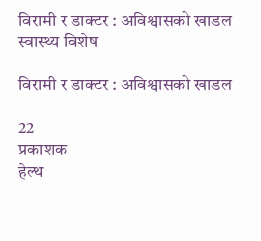विरामी र डाक्टर : अविश्वासको खाडल
स्वास्थ्य विशेष

विरामी र डाक्टर : अविश्वासको खाडल

22
प्रकाशक
हेल्थ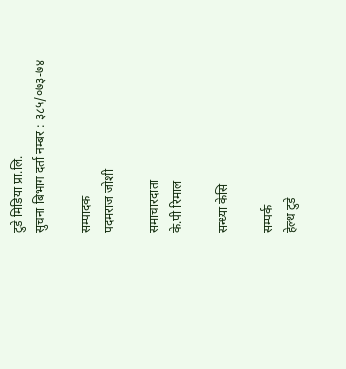टुडे मिडिया प्रा.लि.
सुचना बिभाग दर्ता नम्बर : ३८५/०७३-७४

सम्पादक
पदमराज जोशी

समाचारदाता
के.पी रिमाल

सन्ध्या केसि

सम्पर्क
हेल्थ टुडे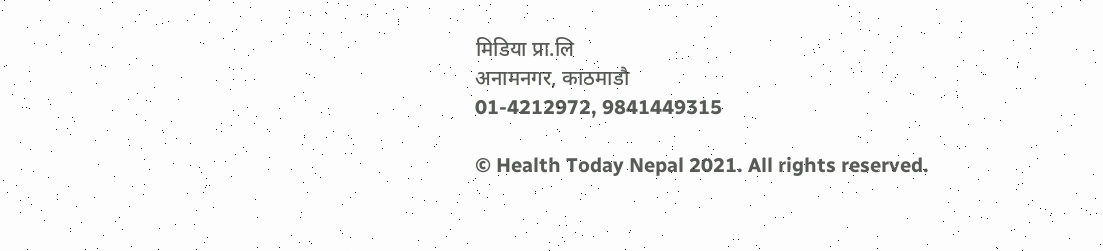मिडिया प्रा.लि
अनामनगर, काठमाडौ
01-4212972, 9841449315

© Health Today Nepal 2021. All rights reserved.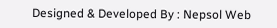Designed & Developed By : Nepsol Web